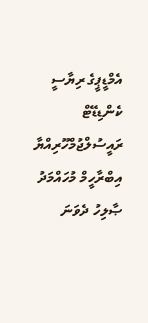އެމްޑީޕީގެ ރިޔާސީ ކެންޑިޑޭޓް ރައީސުލްޖުމްހޫރިއްޔާ އިބްރާހީމް މުހައްމަދު ޞާލިހު ދެވަނަ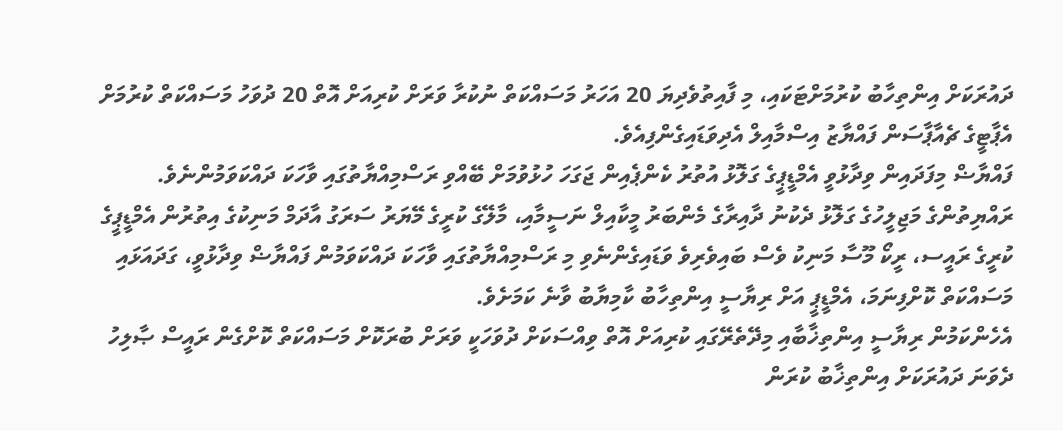ދައުރަކަށް އިންތިހާބު ކުރުމަށްޓަކައި، މި ފާއިތުވެދިޔަ 20 އަހަރު މަސައްކަތް ނުކުރާ ވަރަށް ކުރިއަށް އޮތް 20 ދުވަހު މަސައްކަތް ކުރުމަށް އެޕާޓީގެ ޗެއާޕާސަން ފައްޔާޒު އިސްމާއިލް އެދިވަޑައިގެންފިއެވެ.
ފައްޔާޟް މިފަދައިން ވިދާޅުވީ އެމްޑީޕީގެ ގަލޮޅު އުތުރު ކެންޕެއިން ޖަގަހަ ހުޅުވުމަށް ބޭއްވި ރަސްމިއްޔާތުގައި ވާހަކަ ދައްކަވަމުންނެވެ.
ރައްޔިތުންގެ މަޖިލީހުގެ ގަލޮޅު ދެކުނު ދާއިރާގެ މެންބަރު މީކާއިލް ނަސީމާއި، މާލޭގެ ކުރީގެ މޭޔަރު ސަރަގު އާދަމް މަނިކުގެ އިތުރުން އެމްޑީޕީގެ ކުރީގެ ރައީސ، ރީކޯ މޫސާ މަނިކު ވެސް ބައިވެރިވެ ވަޑައިގެންނެވި މި ރަސްމިއްޔާތުގައި ވާހަކަ ދައްކަވަމުން ފައްޔާޟް ވިދާޅުވީ، ގަދައަޅައި މަސައްކަތް ކޮށްފިނަމަ، އެމްޑީޕީ އަށް ރިޔާސީ އިންތިހާބު ކާމިޔާބު ވާނެ ކަމަށެވެ.
އެހެންކަމުން ރިޔާސީ އިންތިޚާބާއި މިދޭތެރޭގައި ކުރިއަށް އޮތް ވިއްސަކަށް ދުވަހަކީ ވަރަށް ބުރަކޮށް މަސައްކަތް ކޮށްގެން ރައީސް ޞާލިހު ދެވަނަ ދައުރަކަށް އިންތިޚާބު ކުރަން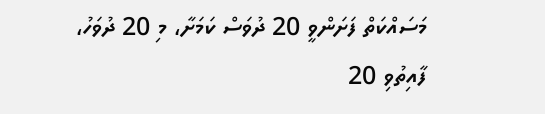މަސައްކަތް ފަށަންވީ 20 ދުވަސް ކަމަށާ، މި 20 ދުވަހު، ފާއިތުވި 20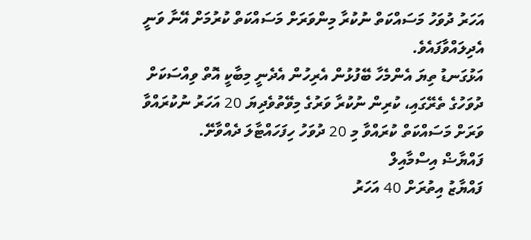އަހަރު ދުވަހު މަސައްކަތް ނުކުރާ މިންވަރަށް މަސައްކަތް ކުރުމަށް އޭނާ ވަނީ އެދިލައްވާފައެވެ.
އަޅުގަނޑު ތިޔަ އެންމެހާ ބޭފުޅުން އެރިހުން އެދެނީ މިބާކީ އޮތް ވިއްސަކަށް ދުވަހުގެ ތެރޭގައި، ކުރިން ނުކުރާ ވަރުގެ މިވޭތުވެދިޔަ 20 އަހަރު ނުކުރައްވާ ވަރަށް މަސައްކަތް ކުރައްވާ މި 20 ދުވަހު ހިފަހައްޓާލަ ދެއްވާށޭ.
ފައްޔާޟް އިސްމާއިލް
ފައްޔާޒު އިތުރަށް 40 އަހަރު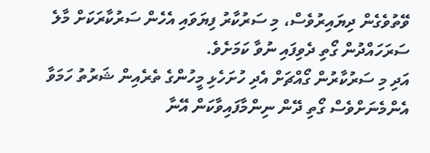ވޭތުވެގެން ދިޔައިރުވެސް، މި ސަރުކާރު ފިޔަވައި އެހެން ސަރުކާރަކަށް މާލެ ސަރަހައްދުން ގޯތި ދެވިފައި ނުވާ ކަމަށެވެ.
އަދި މި ސަރުކާރުން ގޯއްޗަށް އެދި ހުށަހެޅި މީހުންގެ ތެރެއިން ޝަރުތު ހަމަވާ އެންމެނަށްވެސް ގޯތި ދޭން ނިންމާފައިވާކަން އޭނާ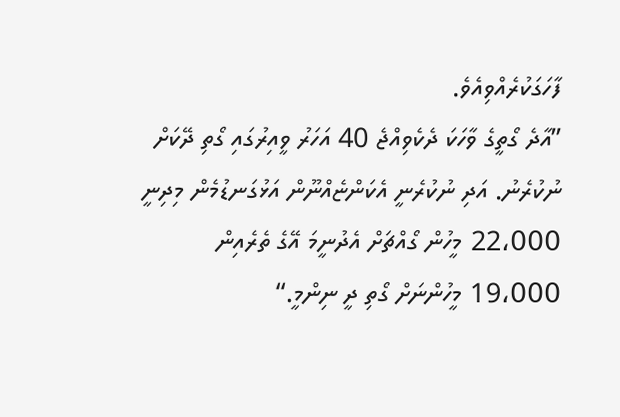ފާހަގަކުރެއްވިއެވެ.
”އާދެ ގޯތީގެ ވާހަކަ ދެކެވިއްޖެ 40 އަހަރު ވީއިރުގައި ގޯތި ދޭކަށް ނުކުރެނު. އަދި ނުކުރެނީ އެކަންޏެއްނޫން އަޅުގަނޑުމެން މިދިނީ 22،000 މީހުން ގޯއްޗަށް އެދުނީމަ އޭގެ ތެރެއިން 19،000 މީހުންނަށް ގޯތި ދީ ނިންމީ.“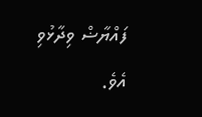ފައްޔާޟް ވިދާޅުވި އެވެ.